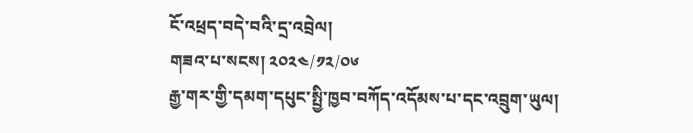ངོ་འཕྲད་བདེ་བའི་དྲ་འབྲེལ།
གཟའ་པ་སངས། ༢༠༢༤/༡༢/༠༦
རྒྱ་གར་གྱི་དམག་དཔུང་སྤྱི་ཁྱབ་བཀོད་འདོམས་པ་དང་འབྲུག་ཡུལ།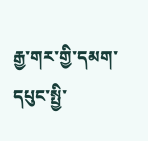རྒྱ་གར་གྱི་དམག་དཔུང་སྤྱི་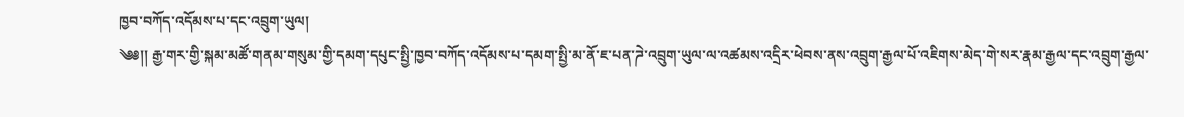ཁྱབ་བཀོད་འདོམས་པ་དང་འབྲུག་ཡུལ།
༄༅།། རྒྱ་གར་གྱི་སྐམ་མཚོ་གནམ་གསུམ་གྱི་དམག་དཔུང་སྤྱི་ཁྱབ་བཀོད་འདོམས་པ་དམག་སྤྱི་མ་ནོ་ཇ་པན་ཌེ་འབྲུག་ཡུལ་ལ་འཚམས་འདྲིར་ཕེབས་ནས་འབྲུག་རྒྱལ་པོ་འཇིགས་མེད་གེ་སར་རྣམ་རྒྱལ་དང་འབྲུག་རྒྱལ་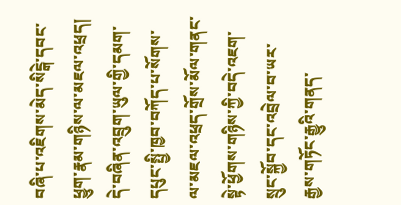བཞི་པ་འཇིགས་མེད་སིངྒེ་དབང་ཕྱུག་རྣམ་གཉིས་ལ་མཇལ་འཕྲད། དེ་བཞིན་འབྲུག་ཡུལ་གྱི་དམག་དཔུང་སྤྱི་ཁྱབ་བཀོད་པ་སོགས་ལ་མཇལ་འཕྲད་གྲོས་མོལ་གནང་སྟེ་ཕྱོགས་གཉིས་ཀྱི་བདེ་འཇག་སྲུང་སྐྱོབ་དང་འབྲེལ་བ་ཡར་རྒྱས་གཏོང་རྒྱུའི་གནད་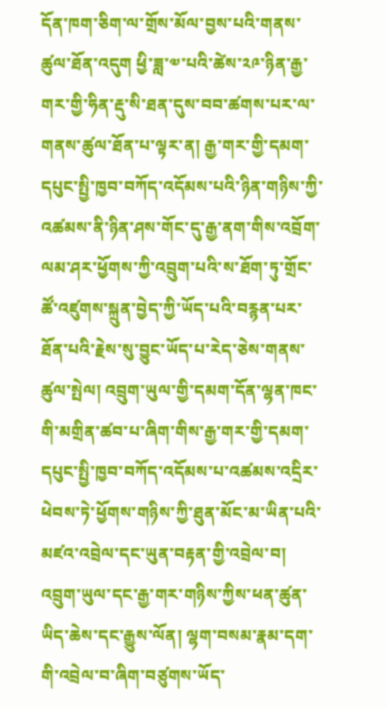དོན་ཁག་ཅིག་ལ་གྲོས་མོལ་བྱས་པའི་གནས་ཚུལ་ཐོན་འདུག ཕྱི་ཟླ་༧་པའི་ཚེས་༢༩་ཉིན་རྒྱ་གར་གྱི་ཧིན་རྡུ་སི་ཐན་དུས་བབ་ཚགས་པར་ལ་གནས་ཚུལ་ཐོན་པ་ལྟར་ན། རྒྱ་གར་གྱི་དམག་དཔུང་སྤྱི་ཁྱབ་བཀོད་འདོམས་པའི་ཉིན་གཉིས་ཀྱི་འཚམས་ནི་ཉིན་ཤས་གོང་དུ་རྒྱ་ནག་གིས་འབྲོག་ལམ་ཤར་ཕྱོགས་ཀྱི་འབྲུག་པའི་ས་ཐོག་ཏུ་གྲོང་ཚོ་འཛུགས་སྐྲུན་བྱེད་ཀྱི་ཡོད་པའི་བརྙན་པར་ཐོན་པའི་རྗེས་སུ་བྱུང་ཡོད་པ་རེད་ཅེས་གནས་ཚུལ་སྤེལ། འབྲུག་ཡུལ་གྱི་དམག་དོན་ལྷན་ཁང་གི་མགྲིན་ཚབ་པ་ཞིག་གིས་རྒྱ་གར་གྱི་དམག་དཔུང་སྤྱི་ཁྱབ་བཀོད་འདོམས་པ་འཚམས་འདྲིར་ཕེབས་ཏེ་ཕྱོགས་གཉིས་ཀྱི་ཐུན་མོང་མ་ཡིན་པའི་མཛའ་འབྲེལ་དང་ཡུན་བརྟན་གྱི་འབྲེལ་བ། འབྲུག་ཡུལ་དང་རྒྱ་གར་གཉིས་ཀྱིས་ཕན་ཚུན་ཡིད་ཆེས་དང་རྒྱུས་ལོན། ལྷག་བསམ་རྣམ་དག་གི་འབྲེལ་བ་ཞིག་བཙུགས་ཡོད་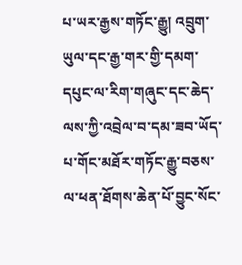པ་ཡར་རྒྱས་གཏོང་རྒྱུ། འབྲུག་ཡུལ་དང་རྒྱ་གར་གྱི་དམག་དཔུང་ལ་རིག་གཞུང་དང་ཆེད་ལས་ཀྱི་འབྲེལ་བ་དམ་ཟབ་ཡོད་པ་གོང་མཐོར་གཏོང་རྒྱུ་བཅས་ལ་ཕན་ཐོགས་ཆེན་པོ་བྱུང་སོང་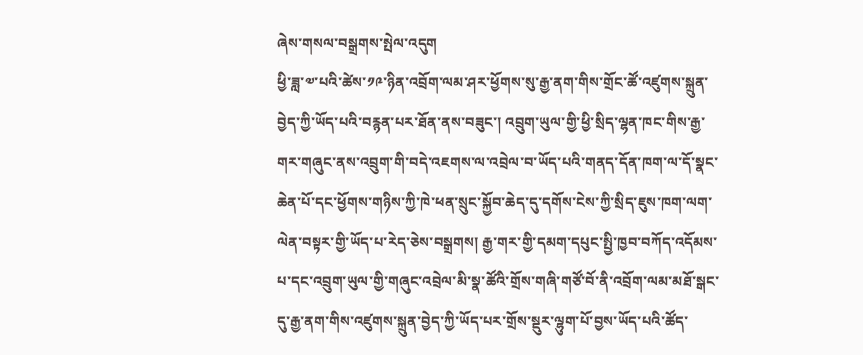ཞེས་གསལ་བསྒྲགས་སྤེལ་འདུག
ཕྱི་ཟླ་༧་པའི་ཚེས་༡༩་ཉིན་འབྲོག་ལམ་ཤར་ཕྱོགས་སུ་རྒྱ་ནག་གིས་གྲོང་ཚོ་འཛུགས་སྐྲུན་བྱེད་ཀྱི་ཡོད་པའི་བརྙན་པར་ཐོན་ནས་བཟུང་། འབྲུག་ཡུལ་གྱི་ཕྱི་སྲིད་ལྷན་ཁང་གིས་རྒྱ་གར་གཞུང་ནས་འབྲུག་གི་བདེ་འཇགས་ལ་འབྲེལ་བ་ཡོད་པའི་གནད་དོན་ཁག་ལ་དོ་སྣང་ཆེན་པོ་དང་ཕྱོགས་གཉིས་ཀྱི་ཁེ་ཕན་སྲུང་སྐྱོབ་ཆེད་དུ་དགོས་ངེས་ཀྱི་སྲིད་ཇུས་ཁག་ལག་ལེན་བསྟར་གྱི་ཡོད་པ་རེད་ཅེས་བསྒྲགས། རྒྱ་གར་གྱི་དམག་དཔུང་སྤྱི་ཁྱབ་བཀོད་འདོམས་པ་དང་འབྲུག་ཡུལ་གྱི་གཞུང་འབྲེལ་མི་སྣ་ཚོའི་གྲོས་གཞི་གཙོ་བོ་ནི་འབྲོག་ལམ་མཐོ་སྒང་དུ་རྒྱ་ནག་གིས་འཛུགས་སྐྲུན་བྱེད་ཀྱི་ཡོད་པར་གྲོས་སྡུར་ལྷུག་པོ་བྱས་ཡོད་པའི་ཚོད་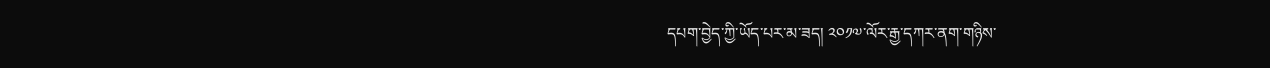དཔག་བྱེད་ཀྱི་ཡོད་པར་མ་ཟད། ༢༠༡༧་ལོར་རྒྱ་དཀར་ནག་གཉིས་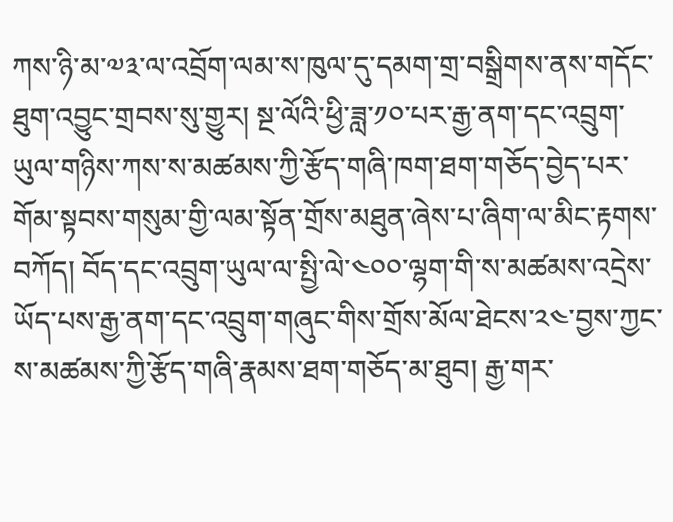ཀས་ཉི་མ་༧༣་ལ་འབྲོག་ལམ་ས་ཁུལ་དུ་དམག་གྲ་བསྒྲིགས་ནས་གདོང་ཐུག་འབྱུང་གྲབས་སུ་གྱུར། སྔ་ལོའི་ཕྱི་ཟླ་༡༠་པར་རྒྱ་ནག་དང་འབྲུག་ཡུལ་གཉིས་ཀས་ས་མཚམས་ཀྱི་རྩོད་གཞི་ཁག་ཐག་གཅོད་བྱེད་པར་གོམ་སྟབས་གསུམ་གྱི་ལམ་སྟོན་གྲོས་མཐུན་ཞེས་པ་ཞིག་ལ་མིང་རྟགས་བཀོད། བོད་དང་འབྲུག་ཡུལ་ལ་སྤྱི་ལེ་༤༠༠་ལྷག་གི་ས་མཚམས་འདྲེས་ཡོད་པས་རྒྱ་ནག་དང་འབྲུག་གཞུང་གིས་གྲོས་མོལ་ཐེངས་༢༤་བྱས་ཀྱང་ས་མཚམས་ཀྱི་རྩོད་གཞི་རྣམས་ཐག་གཅོད་མ་ཐུབ། རྒྱ་གར་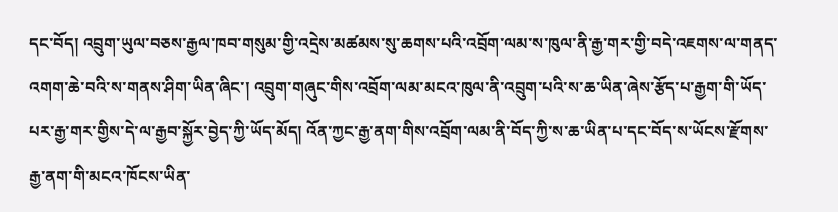དང་བོད། འབྲུག་ཡུལ་བཅས་རྒྱལ་ཁབ་གསུམ་གྱི་འདྲེས་མཚམས་སུ་ཆགས་པའི་འབྲོག་ལམ་ས་ཁུལ་ནི་རྒྱ་གར་གྱི་བདེ་འཇགས་ལ་གནད་འགག་ཆེ་བའི་ས་གནས་ཤིག་ཡིན་ཞིང་། འབྲུག་གཞུང་གིས་འབྲོག་ལམ་མངའ་ཁུལ་ནི་འབྲུག་པའི་ས་ཆ་ཡིན་ཞེས་རྩོད་པ་རྒྱག་གི་ཡོད་པར་རྒྱ་གར་གྱིས་དེ་ལ་རྒྱབ་སྐྱོར་བྱེད་ཀྱི་ཡོད་མོད། འོན་ཀྱང་རྒྱ་ནག་གིས་འབྲོག་ལམ་ནི་བོད་ཀྱི་ས་ཆ་ཡིན་པ་དང་བོད་ས་ཡོངས་རྫོགས་རྒྱ་ནག་གི་མངའ་ཁོངས་ཡིན་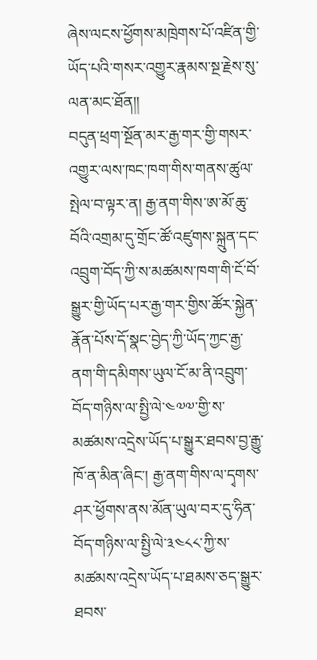ཞེས་ལངས་ཕྱོགས་མཁྲེགས་པོ་འཛིན་གྱི་ཡོད་པའི་གསར་འགྱུར་རྣམས་སྔ་རྗེས་སུ་ལན་མང་ཐོན།།
བདུན་ཕྲག་སྔོན་མར་རྒྱ་གར་གྱི་གསར་འགྱུར་ལས་ཁང་ཁག་གིས་གནས་ཚུལ་སྤེལ་བ་ལྟར་ན། རྒྱ་ནག་གིས་ཨ་མོ་ཆུ་བོའི་འགྲམ་དུ་གྲོང་ཚོ་འཛུགས་སྐྲུན་དང་འབྲུག་བོད་ཀྱི་ས་མཚམས་ཁག་གི་ངོ་བོ་སྒྱུར་གྱི་ཡོད་པར་རྒྱ་གར་གྱིས་ཚོར་སྐྱེན་རྣོན་པོས་དོ་སྣང་བྱེད་ཀྱི་ཡོད་ཀྱང་རྒྱ་ནག་གི་དམིགས་ཡུལ་ངོ་མ་ནི་འབྲུག་བོད་གཉིས་ལ་སྤྱི་ལེ་༤༧༧་གྱི་ས་མཚམས་འདྲེས་ཡོད་པ་སྒྱུར་ཐབས་བྱ་རྒྱུ་ཁོ་ན་མིན་ཞིང་། རྒྱ་ནག་གིས་ལ་དྭགས་ཤར་ཕྱོགས་ནས་མོན་ཡུལ་བར་དུ་ཧིན་བོད་གཉིས་ལ་སྤྱི་ལེ་༣༤༨༨་ཀྱི་ས་མཚམས་འདྲེས་ཡོད་པ་ཐམས་ཅད་སྒྱུར་ཐབས་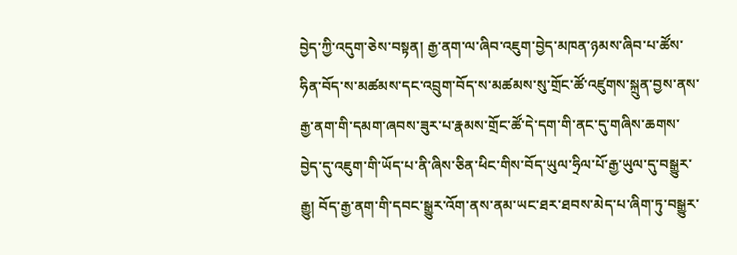བྱེད་ཀྱི་འདུག་ཅེས་བསྟན། རྒྱ་ནག་ལ་ཞིབ་འཇུག་བྱེད་མཁན་ཉམས་ཞིབ་པ་ཚོས་ཧིན་བོད་ས་མཚམས་དང་འབྲུག་བོད་ས་མཚམས་སུ་གྲོང་ཚོ་འཛུགས་སྐྲུན་བྱས་ནས་རྒྱ་ནག་གི་དམག་ཞབས་ཟུར་པ་རྣམས་གྲོང་ཚོ་དེ་དག་གི་ནང་དུ་གཞིས་ཆགས་བྱེད་དུ་འཇུག་གི་ཡོད་པ་ནི་ཞིས་ཅིན་ཕིང་གིས་བོད་ཡུལ་ཧྲིལ་པོ་རྒྱ་ཡུལ་དུ་བསྒྱུར་རྒྱུ། བོད་རྒྱ་ནག་གི་དབང་སྒྱུར་འོག་ནས་ནམ་ཡང་ཐར་ཐབས་མེད་པ་ཞིག་ཏུ་བསྒྱུར་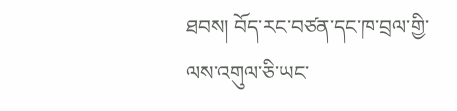ཐབས། བོད་རང་བཙན་དང་ཁ་བྲལ་གྱི་ལས་འགུལ་ཅི་ཡང་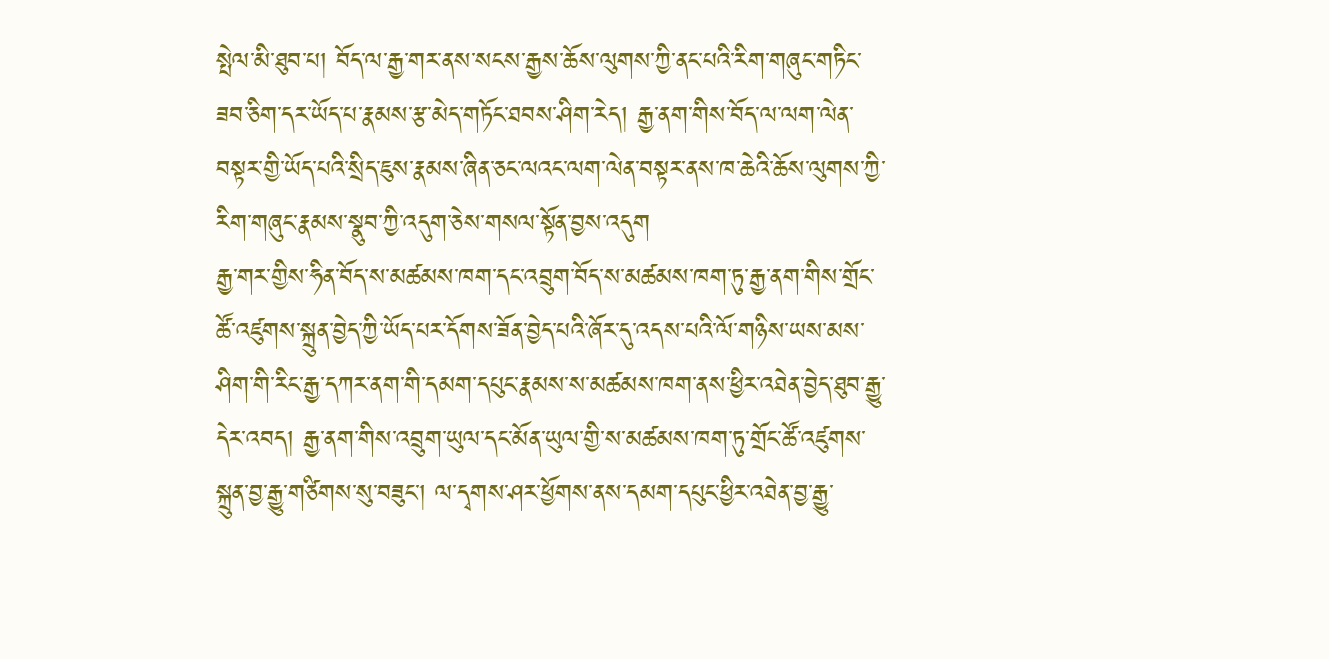སྤེལ་མི་ཐུབ་པ། བོད་ལ་རྒྱ་གར་ནས་སངས་རྒྱས་ཆོས་ལུགས་ཀྱི་ནང་པའི་རིག་གཞུང་གཏིང་ཟབ་ཅིག་དར་ཡོད་པ་རྣམས་རྩ་མེད་གཏོང་ཐབས་ཤིག་རེད། རྒྱ་ནག་གིས་བོད་ལ་ལག་ལེན་བསྟར་གྱི་ཡོད་པའི་སྲིད་ཇུས་རྣམས་ཞིན་ཅང་ལའང་ལག་ལེན་བསྟར་ནས་ཁ་ཆེའི་ཆོས་ལུགས་ཀྱི་རིག་གཞུང་རྣམས་སྣུབ་ཀྱི་འདུག་ཅེས་གསལ་སྟོན་བྱས་འདུག
རྒྱ་གར་གྱིས་ཧིན་བོད་ས་མཚམས་ཁག་དང་འབྲུག་བོད་ས་མཚམས་ཁག་ཏུ་རྒྱ་ནག་གིས་གྲོང་ཚོ་འཛུགས་སྐྲུན་བྱེད་ཀྱི་ཡོད་པར་དོགས་ཟོན་བྱེད་པའི་ཞོར་དུ་འདས་པའི་ལོ་གཉིས་ཡས་མས་ཤིག་གི་རིང་རྒྱ་དཀར་ནག་གི་དམག་དཔུང་རྣམས་ས་མཚམས་ཁག་ནས་ཕྱིར་འཐེན་བྱེད་ཐུབ་རྒྱུ་དེར་འབད། རྒྱ་ནག་གིས་འབྲུག་ཡུལ་དང་མོན་ཡུལ་གྱི་ས་མཚམས་ཁག་ཏུ་གྲོང་ཚོ་འཛུགས་སྐྲུན་བྱ་རྒྱུ་གཙིགས་སུ་བཟུང་། ལ་དྭགས་ཤར་ཕྱོགས་ནས་དམག་དཔུང་ཕྱིར་འཐེན་བྱ་རྒྱུ་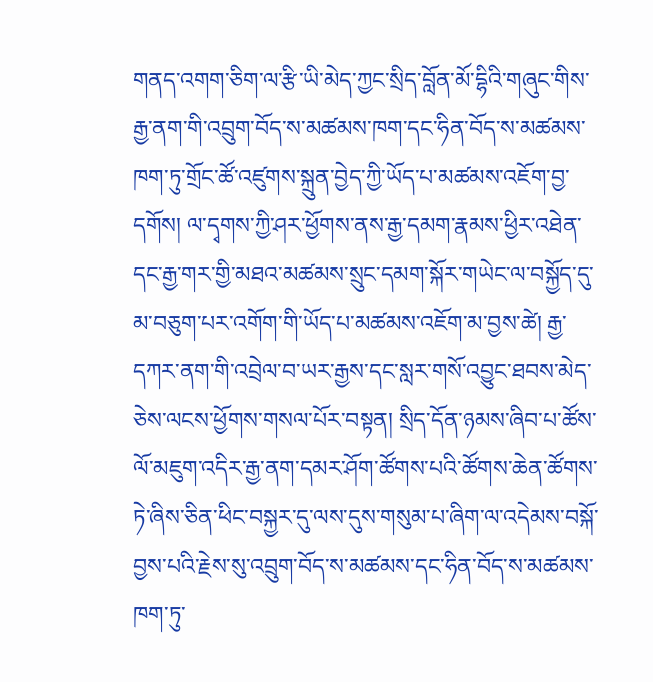གནད་འགག་ཅིག་ལ་རྩི་ཡི་མེད་ཀྱང་སྲིད་བློན་མོ་དྷིའི་གཞུང་གིས་རྒྱ་ནག་གི་འབྲུག་བོད་ས་མཚམས་ཁག་དང་ཧིན་བོད་ས་མཚམས་ཁག་ཏུ་གྲོང་ཚོ་འཛུགས་སྐྲུན་བྱེད་ཀྱི་ཡོད་པ་མཚམས་འཇོག་བྱ་དགོས། ལ་དྭགས་ཀྱི་ཤར་ཕྱོགས་ནས་རྒྱ་དམག་རྣམས་ཕྱིར་འཐེན་དང་རྒྱ་གར་གྱི་མཐའ་མཚམས་སྲུང་དམག་སྐོར་གཡེང་ལ་བསྐྱོད་དུ་མ་བཅུག་པར་འགོག་གི་ཡོད་པ་མཚམས་འཇོག་མ་བྱས་ཚེ། རྒྱ་དཀར་ནག་གི་འབྲེལ་བ་ཡར་རྒྱས་དང་སླར་གསོ་འབྱུང་ཐབས་མེད་ཅེས་ལངས་ཕྱོགས་གསལ་པོར་བསྟན། སྲིད་དོན་ཉམས་ཞིབ་པ་ཚོས་ལོ་མཇུག་འདིར་རྒྱ་ནག་དམར་ཤོག་ཚོགས་པའི་ཚོགས་ཆེན་ཚོགས་ཏེ་ཞིས་ཅིན་ཕིང་བསྐྱར་དུ་ལས་དུས་གསུམ་པ་ཞིག་ལ་འདེམས་བསྐོ་བྱས་པའི་རྗེས་སུ་འབྲུག་བོད་ས་མཚམས་དང་ཧིན་བོད་ས་མཚམས་ཁག་ཏུ་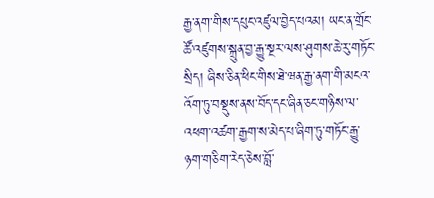རྒྱ་ནག་གིས་དཔུང་འཛུལ་བྱེད་པའམ། ཡང་ན་གྲོང་ཚོ་འཛུགས་སྐྲུན་བྱ་རྒྱུ་སྔར་ལས་ཤུགས་ཆེ་རུ་གཏོང་སྲིད། ཞིས་ཅིན་ཕིང་གིས་ཐེ་ཝན་རྒྱ་ནག་གི་མངའ་འོག་ཏུ་བསྡུས་ནས་བོད་དང་ཞིན་ཅང་གཉིས་ལ་འཕག་འཚག་རྒྱག་ས་མེད་པ་ཞིག་ཏུ་གཏོང་རྒྱུ་ཉག་གཅིག་རེད་ཅེས་བློ་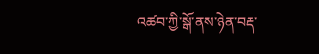འཚབ་ཀྱི་སྒོ་ནས་ཉེན་བརྡ་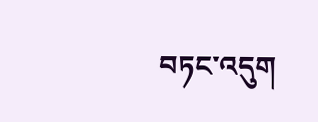བཏང་འདུག